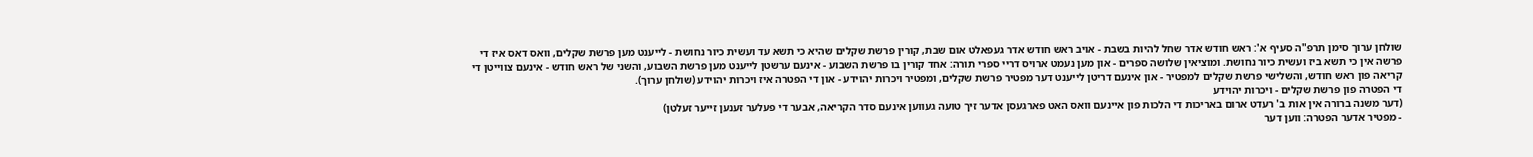שולחן ערוך סימן תרפ"ה סעיף א': ראש חודש אדר שחל להיות בשבת - אויב ראש חודש אדר געפאלט אום שבת, קורין פרשת שקלים שהיא כי תשא עד ועשית כיור נחושת - לייענט מען פרשת שקלים, וואס דאס איז די פרשה אין כי תשא ביז ועשית כיור נחושת. ומוציאין שלושה ספרים - און מען נעמט ארויס דריי ספרי תורה: אחד קורין בו פרשת השבוע - אינעם ערשטן לייענט מען פרשת השבוע, והשני של ראש חודש - אינעם צווייטן די קריאה פון ראש חודש, והשלישי פרשת שקלים למפטיר - און אינעם דריטן לייענט דער מפטיר פרשת שקלים, ומפטיר ויכרות יהוידע - און די הפטרה איז ויכרות יהוידע (שולחן ערוך).
די הפטרה פון פרשת שקלים - ויכרות יהוידע
(דער משנה ברורה אין אות ב' רעדט ארום באריכות די הלכות פון איינעם וואס האט פארגעסן אדער זיך טועה געווען אינעם סדר הקריאה, אבער די פעלער זענען זייער זעלטן)
- מפטיר אדער הפטרה: ווען דער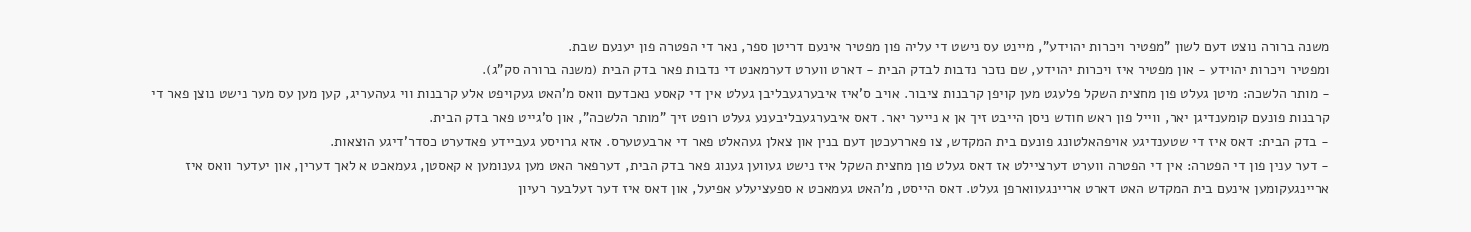משנה ברורה נוצט דעם לשון "מפטיר ויכרות יהוידע", מיינט עס נישט די עליה פון מפטיר אינעם דריטן ספר, נאר די הפטרה פון יענעם שבת.
ומפטיר ויכרות יהוידע - און מפטיר איז ויכרות יהוידע, שם נזכר נדבות לבדק הבית - דארט ווערט דערמאנט די נדבות פאר בדק הבית (משנה ברורה סק"ג).
- מותר הלשכה: מיטן געלט פון מחצית השקל פלעגט מען קויפן קרבנות ציבור. אויב ס'איז איבערגעבליבן געלט אין די קאסע נאכדעם וואס מ'האט געקויפט אלע קרבנות ווי געהעריג, קען מען עס מער נישט נוצן פאר די קרבנות פונעם קומענדיגן יאר, ווייל פון ראש חודש ניסן הייבט זיך אן א נייער יאר. דאס איבערגעבליבענע געלט רופט זיך "מותר הלשכה", און ס'גייט פאר בדק הבית.
- בדק הבית: דאס איז די שטענדיגע אויפהאלטונג פונעם בית המקדש, צו פאררעכטן דעם בנין און צאלן געהאלט פאר די ארבעטערס. אזא גרויסע געביידע פאדערט כסדר'דיגע הוצאות.
- דער ענין פון די הפטרה: אין די הפטרה ווערט דערציילט אז דאס געלט פון מחצית השקל איז נישט געווען גענוג פאר בדק הבית, דערפאר האט מען גענומען א קאסטן, געמאכט א לאך דערין, און יעדער וואס איז אריינגעקומען אינעם בית המקדש האט דארט אריינגעווארפן געלט. דאס הייסט, מ'האט געמאכט א ספעציעלע אפיעל, און דאס איז דער זעלבער רעיון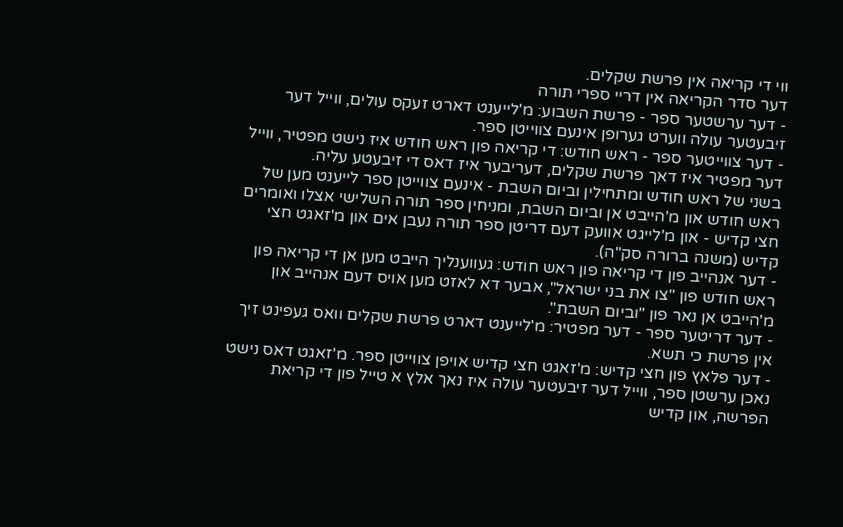ווי די קריאה אין פרשת שקלים.
דער סדר הקריאה אין דריי ספרי תורה
- דער ערשטער ספר - פרשת השבוע: מ'לייענט דארט זעקס עולים, ווייל דער זיבעטער עולה ווערט גערופן אינעם צווייטן ספר.
- דער צווייטער ספר - ראש חודש: די קריאה פון ראש חודש איז נישט מפטיר, ווייל דער מפטיר איז דאך פרשת שקלים, דעריבער איז דאס די זיבעטע עליה.
בשני של ראש חודש ומתחילין וביום השבת - אינעם צווייטן ספר לייענט מען של ראש חודש און מ'הייבט אן וביום השבת, ומניחין ספר תורה השלישי אצלו ואומרים חצי קדיש - און מ'לייגט אוועק דעם דריטן ספר תורה נעבן אים און מ'זאגט חצי קדיש (משנה ברורה סק"ה).
- דער אנהייב פון די קריאה פון ראש חודש: געווענליך הייבט מען אן די קריאה פון ראש חודש פון "צו את בני ישראל", אבער דא לאזט מען אויס דעם אנהייב און מ'הייבט אן נאר פון "וביום השבת".
- דער דריטער ספר - דער מפטיר: מ'לייענט דארט פרשת שקלים וואס געפינט זיך אין פרשת כי תשא.
- דער פלאץ פון חצי קדיש: מ'זאגט חצי קדיש אויפן צווייטן ספר. מ'זאגט דאס נישט נאכן ערשטן ספר, ווייל דער זיבעטער עולה איז נאך אלץ א טייל פון די קריאת הפרשה, און קדיש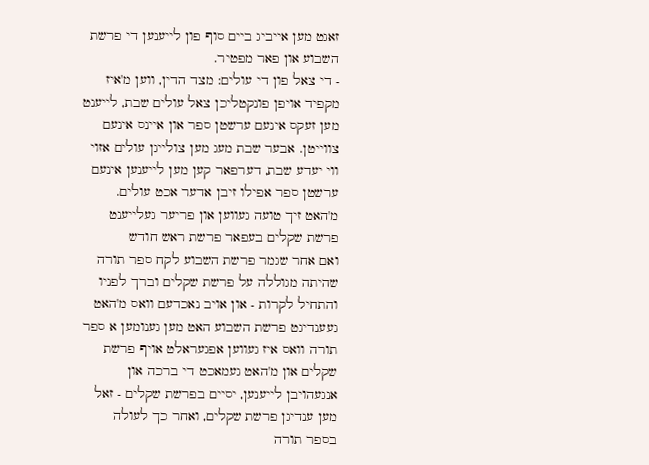זאגט מען אייביג ביים סוף פון לייענען די פרשת השבוע און פאר מפטיר.
- די צאל פון די עולים: מצד הדין, ווען מ'איז מקפיד אויפן פונקטליכן צאל עולים שבת, לייענט מען זעקס אינעם ערשטן ספר און איינס אינעם צווייטן. אבער שבת מעג מען צולייגן עולים אזוי ווי יעדע שבת, דערפאר קען מען לייענען אינעם ערשטן ספר אפילו זיבן אדער אכט עולים.
מ'האט זיך טועה געווען און פריער געלייענט פרשת שקלים בעפאר פרשת ראש חודש
ואם אחר שגמר פרשת השבוע לקח ספר תורה שהיתה מגוללה על פרשת שקלים וברך לפניו והתחיל לקרות - און אויב נאכדעם וואס מ'האט געענדיגט פרשת השבוע האט מען גענומען א ספר תורה וואס איז געווען אפגעראלט אויף פרשת שקלים און מ'האט געמאכט די ברכה און אנגעהויבן לייענען, יסיים בפרשת שקלים - זאל מען ענדיגן פרשת שקלים, ואחר כך לעולה בספר תורה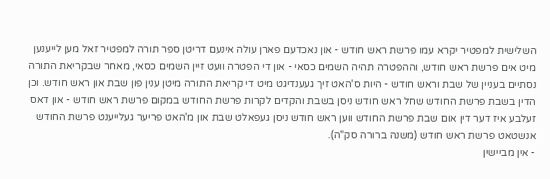השלישית למפטיר יקרא עמו פרשת ראש חודש - און נאכדעם פארן עולה אינעם דריטן ספר תורה למפטיר זאל מען לייענען מיט אים פרשת ראש חודש, וההפטרה תהיה השמים כסאי - און די הפטרה וועט זיין השמים כסאי, מאחר שבקריאת התורה נסתיים בעניין של שבת וראש חודש - היות ס'האט זיך געענדיגט מיט די קריאת התורה מיטן ענין פון שבת און ראש חודש. וכן הדין בשבת פרשת החודש שחל ראש חודש ניסן בשבת והקדים לקרות פרשת החודש במקום פרשת ראש חודש - און דאס זעלבע איז דער דין אום שבת פרשת החודש ווען ראש חודש ניסן געפאלט שבת און מ'האט פריער געלייענט פרשת החודש אנשטאט פרשת ראש חודש (משנה ברורה סק"ה).
- אין מביישין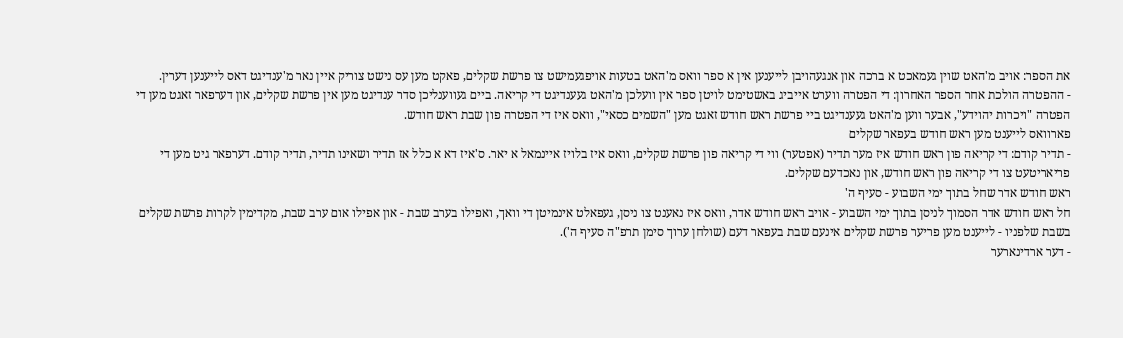את הספר: אויב מ'האט שוין געמאכט א ברכה און אנגעהויבן לייענען אין א ספר וואס מ'האט בטעות אויפגעמישט צו פרשת שקלים, פאקט מען עס נישט צוריק איין נאר מ'ענדיגט דאס לייענען דערין.
- ההפטרה הולכת אחר הספר האחרון: די הפטרה ווערט אייביג באשטימט לויטן ספר אין וועלכן מ'האט געענדיגט די קריאה. ביים געווענליכן סדר ענדיגט מען אין פרשת שקלים, און דערפאר זאגט מען די הפטרה "ויכרות יהוידע", אבער ווען מ'האט געענדיגט ביי פרשת ראש חודש זאגט מען "השמים כסאי", וואס איז די הפטרה פון שבת ראש חודש.
פארוואס לייענט מען ראש חודש בעפאר שקלים
- תדיר קודם: די קריאה פון ראש חודש איז מער תדיר (אפטער) ווי די קריאה פון פרשת שקלים, וואס איז בלויז איינמאל א יאר. ס'איז דא א כלל אז תדיר ושאינו תדיר, תדיר קודם. דערפאר גיט מען די פריאריטעט צו די קריאה פון ראש חודש, און נאכדעם שקלים.
ראש חודש אדר שחל בתוך ימי השבוע - סעיף ה'
חל ראש חודש אדר הסמוך לניסן בתוך ימי השבוע - אויב ראש חודש אדר, וואס איז נאענט צו ניסן, געפאלט אינמיטן די וואך, ואפילו בערב שבת - און אפילו אום ערב שבת, מקדימין לקרות פרשת שקלים בשבת שלפניו - לייענט מען פריער פרשת שקלים אינעם שבת בעפאר דעם (שולחן ערוך סימן תרפ"ה סעיף ה').
- דער ארדינארער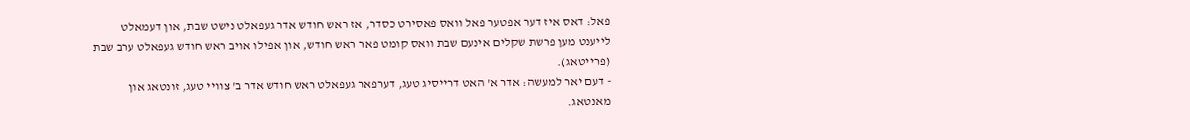פאל: דאס איז דער אפטער פאל וואס פאסירט כסדר, אז ראש חודש אדר געפאלט נישט שבת, און דעמאלט לייענט מען פרשת שקלים אינעם שבת וואס קומט פאר ראש חודש, און אפילו אויב ראש חודש געפאלט ערב שבת (פרייטאג).
- דעם יאר למעשה: אדר א' האט דרייסיג טעג, דערפאר געפאלט ראש חודש אדר ב' צוויי טעג, זונטאג און מאנטאג.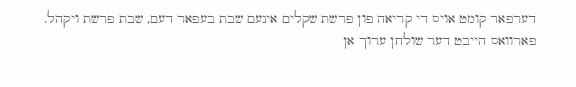דערפאר קומט אויס די קריאה פון פרשת שקלים אינעם שבת בעפאר דעם, שבת פרשת ויקהל.
פארוואס הייבט דער שולחן ערוך אן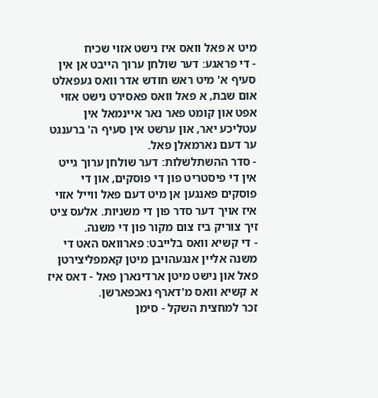מיט א פאל וואס איז נישט אזוי שכיח
- די פראגע: דער שולחן ערוך הייבט אן אין סעיף א' מיט ראש חודש אדר וואס געפאלט אום שבת, א פאל וואס פאסירט נישט אזוי אפט און קומט פאר נאר איינמאל אין עטליכע יאר, און ערשט אין סעיף ה' ברענגט ער דעם נארמאלן פאל.
- סדר ההשתלשלות: דער שולחן ערוך גייט אין די פיסטריט פון די פוסקים, און די פוסקים פאנגען אן מיט דעם פאל ווייל אזוי איז אויך דער סדר פון די משניות. אלעס ציט זיך צוריק ביז צום מקור פון די משנה.
- די קשיא וואס בלייבט: פארוואס האט די משנה אליין אנגעהויבן מיטן קאמפליצירטן פאל און נישט מיטן ארדינארן פאל - דאס איז א קשיא וואס מ'דארף נאכפארשן.
זכר למחצית השקל - סימן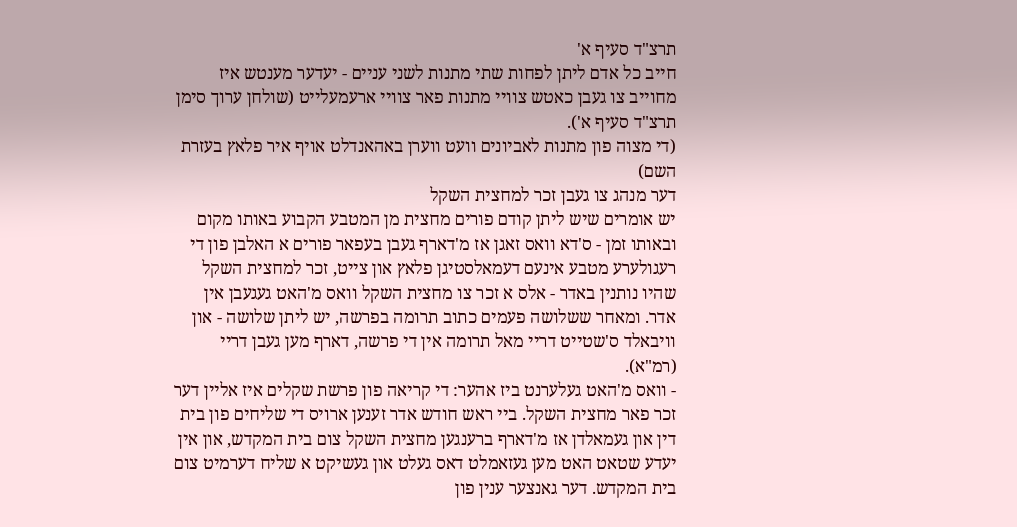תרצ"ד סעיף א'
חייב כל אדם ליתן לפחות שתי מתנות לשני עניים - יעדער מענטש איז מחוייב צו געבן כאטש צוויי מתנות פאר צוויי ארעמעלייט (שולחן ערוך סימן תרצ"ד סעיף א').
(די מצוה פון מתנות לאביונים וועט ווערן באהאנדלט אויף איר פלאץ בעזרת השם)
דער מנהג צו געבן זכר למחצית השקל
יש אומרים שיש ליתן קודם פורים מחצית מן המטבע הקבוע באותו מקום ובאותו זמן - ס'דא וואס זאגן אז מ'דארף געבן בעפאר פורים א האלבן פון די רעגולערע מטבע אינעם דעמאלסטיגן פלאץ און צייט, זכר למחצית השקל שהיו נותנין באדר - אלס א זכר צו מחצית השקל וואס מ'האט געגעבן אין אדר. ומאחר ששלושה פעמים כתוב תרומה בפרשה, יש ליתן שלושה - און וויבאלד ס'שטייט דריי מאל תרומה אין די פרשה, דארף מען געבן דריי (רמ"א).
- וואס מ'האט געלערנט ביז אהער: די קריאה פון פרשת שקלים איז אליין דער זכר פאר מחצית השקל. ביי ראש חודש אדר זענען ארויס די שליחים פון בית דין און געמאלדן אז מ'דארף ברענגען מחצית השקל צום בית המקדש, און אין יעדע שטאט האט מען געזאמלט דאס געלט און געשיקט א שליח דערמיט צום בית המקדש. דער גאנצער ענין פון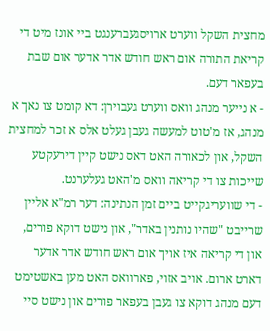מחצית השקל ווערט ארויסגעברענגט ביי אונז מיט די קריאת התורה אום ראש חודש אדר אדער אום שבת בעפאר דעם.
- א נייער מנהג וואס ווערט געבוירן: דא קומט צו נאך א מנהג, אז מ'טוט למעשה געבן געלט אלס א זכר למחצית השקל, און לכאורה האט דאס נישט קיין דירעקטע שייכות צו די קריאה וואס מ'האט געלערנט.
- די שוועריגקייט ביים זמן הנתינה: דער רמ"א אליין שרייבט "שהיו נותנין באדר", און נישט דוקא פורים, און די קריאה איז אויך אום ראש חודש אדר אדער דארט ארום. אויב אזוי, פארוואס האט מען באשטימט דעם מנהג דוקא צו געבן בעפאר פורים און נישט סיי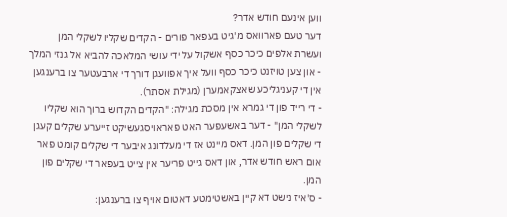ווען אינעם חודש אדר?
דער טעם פארוואס מ'גיט בעפאר פורים - הקדים שקליו לשקלי המן
ועשרת אלפים כיכר כסף אשקול על ידי עושי המלאכה להביא אל גנזי המלך - און צען טויזנט כיכר כסף וועל איך אפוועגן דורך די ארבעטער צו ברענגען אין די קעניגליכע שאצקאמערן (מגילת אסתר).
- די רייד פון די גמרא אין מסכת מגילה: "הקדים הקדוש ברוך הוא שקליו לשקלי המן" - דער באשעפער האט פאראויסגעשיקט זייערע שקלים קעגן די שקלים פון המן. דאס מיינט אז די מעלדונג איבער די שקלים קומט פאר אום ראש חודש אדר, און דאס גייט פריער אין צייט בעפאר די שקלים פון המן.
- ס'איז נישט דא קיין באשטימטע דאטום אויף צו ברענגען: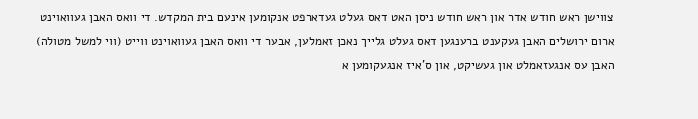צווישן ראש חודש אדר און ראש חודש ניסן האט דאס געלט געדארפט אנקומען אינעם בית המקדש. די וואס האבן געוואוינט ארום ירושלים האבן געקענט ברענגען דאס געלט גלייך נאכן זאמלען, אבער די וואס האבן געוואוינט ווייט (ווי למשל מטולה) האבן עס אנגעזאמלט און געשיקט, און ס'איז אנגעקומען א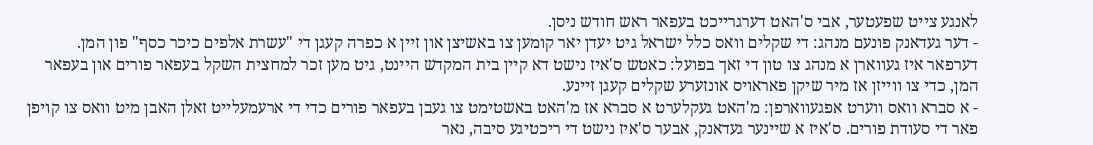לאנגע צייט שפעטער, אבי ס'האט דערגרייכט בעפאר ראש חודש ניסן.
- דער געדאנק פונעם מנהג: די שקלים וואס כלל ישראל גיט יעדן יאר קומען צו באשיצן און זיין א כפרה קעגן די "עשרת אלפים כיכר כסף" פון המן. דערפאר איז געווארן א מנהג צו טון די זאך בפועל: כאטש ס'איז נישט דא קיין בית המקדש היינט, גיט מען זכר למחצית השקל בעפאר פורים און בעפאר המן, כדי צו ווייזן אז מיר שיקן פאראויס אונזערע שקלים קעגן זיינע.
- א סברא וואס ווערט אפגעווארפן: מ'האט געקלערט א סברא אז מ'האט באשטימט צו געבן בעפאר פורים כדי די ארעמעלייט זאלן האבן מיט וואס צו קויפן פאר די סעודת פורים. ס'איז א שיינער געדאנק, אבער ס'איז נישט די ריכטיגע סיבה, נאר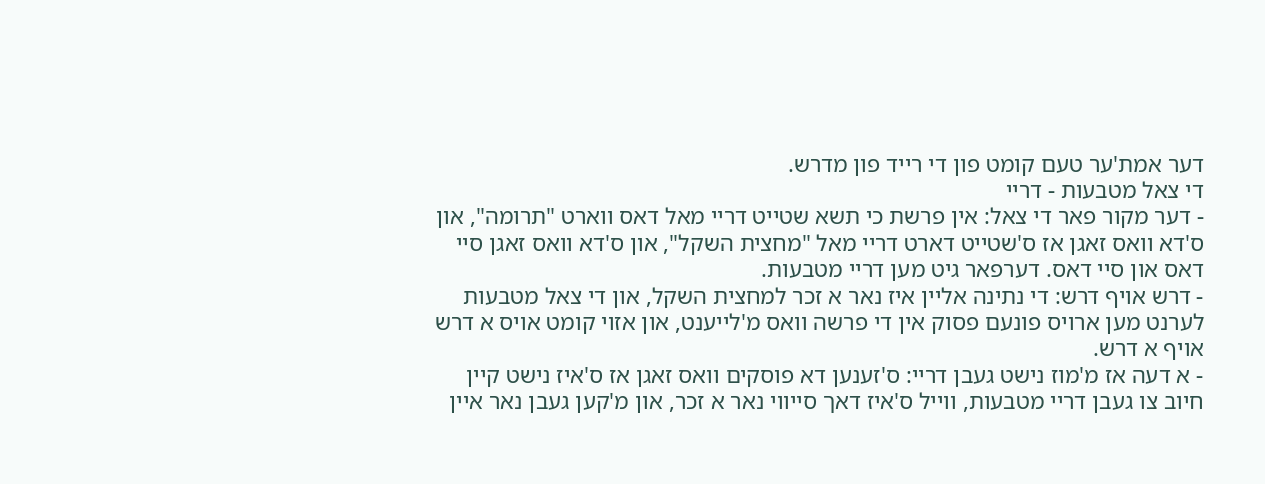דער אמת'ער טעם קומט פון די רייד פון מדרש.
די צאל מטבעות - דריי
- דער מקור פאר די צאל: אין פרשת כי תשא שטייט דריי מאל דאס ווארט "תרומה", און ס'דא וואס זאגן אז ס'שטייט דארט דריי מאל "מחצית השקל", און ס'דא וואס זאגן סיי דאס און סיי דאס. דערפאר גיט מען דריי מטבעות.
- דרש אויף דרש: די נתינה אליין איז נאר א זכר למחצית השקל, און די צאל מטבעות לערנט מען ארויס פונעם פסוק אין די פרשה וואס מ'לייענט, און אזוי קומט אויס א דרש אויף א דרש.
- א דעה אז מ'מוז נישט געבן דריי: ס'זענען דא פוסקים וואס זאגן אז ס'איז נישט קיין חיוב צו געבן דריי מטבעות, ווייל ס'איז דאך סייווי נאר א זכר, און מ'קען געבן נאר איין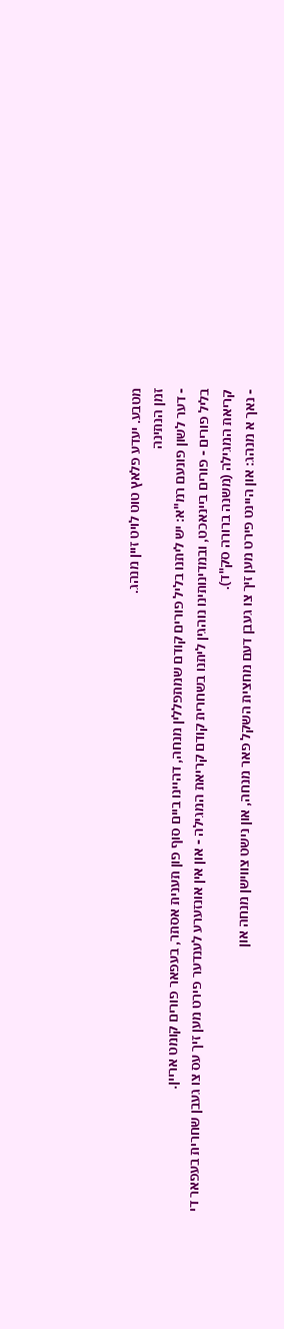מטבע. יעדע פלאץ טוט לויט זיין מנהג.
זמן הנתינה
- דער לשון פונעם רמ"א: יש ליתנו בליל פורים קודם שמתפללין מנחה, דהיינו ביים סוף פון תענית אסתר, בעפאר פורים קומט אריין.
בליל פורים - פורים ביינאכט, ובמדינותינו נוהגין ליתנו בשחרית קודם קריאת המגילה - און אין אונזערע לענדער פירט מען זיך עס צו געבן שחרית בעפאר די קריאת המגילה (משנה ברורה סק"ד).
- נאך א מנהג: און היינט פירט מען זיך צו געבן דעם מחצית השקל פאר מנחה, און נישט צווישן מנחה און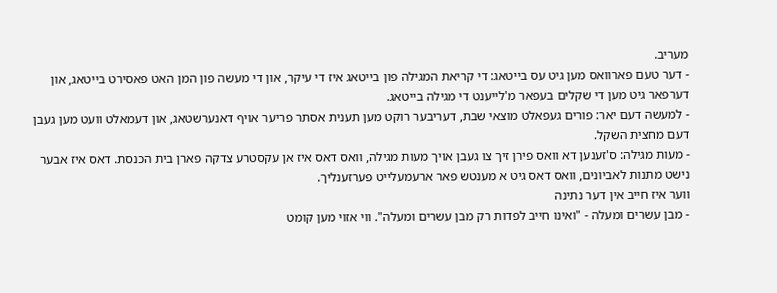מעריב.
- דער טעם פארוואס מען גיט עס בייטאג: די קריאת המגילה פון בייטאג איז די עיקר, און די מעשה פון המן האט פאסירט בייטאג, און דערפאר גיט מען די שקלים בעפאר מ'לייענט די מגילה בייטאג.
- למעשה דעם יאר: פורים געפאלט מוצאי שבת, דעריבער רוקט מען תענית אסתר פריער אויף דאנערשטאג, און דעמאלט וועט מען געבן דעם מחצית השקל.
- מעות מגילה: ס'זענען דא וואס פירן זיך צו געבן אויך מעות מגילה, וואס דאס איז אן עקסטרע צדקה פארן בית הכנסת. דאס איז אבער נישט מתנות לאביונים, וואס דאס גיט א מענטש פאר ארעמעלייט פערזענליך.
ווער איז חייב אין דער נתינה
- מבן עשרים ומעלה - "ואינו חייב לפדות רק מבן עשרים ומעלה". ווי אזוי מען קומט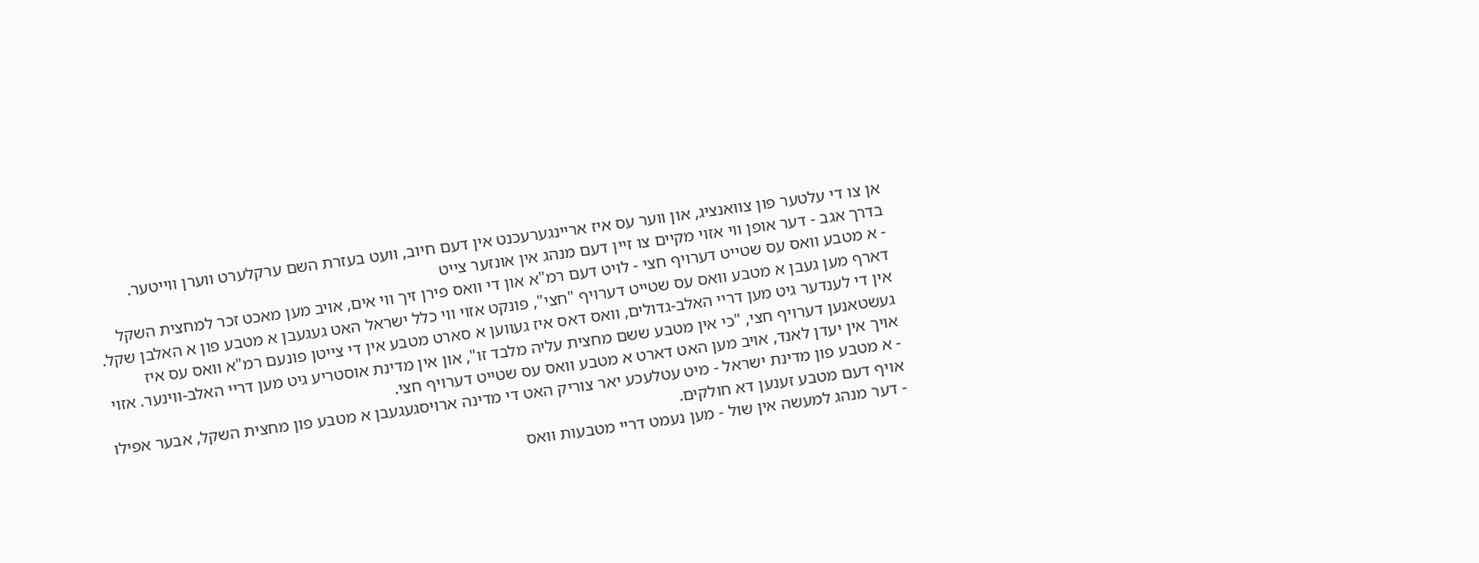אן צו די עלטער פון צוואנציג, און ווער עס איז אריינגערעכנט אין דעם חיוב, וועט בעזרת השם ערקלערט ווערן ווייטער.
בדרך אגב - דער אופן ווי אזוי מקיים צו זיין דעם מנהג אין אונזער צייט
- א מטבע וואס עס שטייט דערויף חצי - לויט דעם רמ"א און די וואס פירן זיך ווי אים, אויב מען מאכט זכר למחצית השקל דארף מען געבן א מטבע וואס עס שטייט דערויף "חצי", פונקט אזוי ווי כלל ישראל האט געגעבן א מטבע פון א האלבן שקל. אין די לענדער גיט מען דריי האלב-גדולים, וואס דאס איז געווען א סארט מטבע אין די צייטן פונעם רמ"א וואס עס איז געשטאנען דערויף חצי, "כי אין מטבע ששם מחצית עליה מלבד זו", און אין מדינת אוסטריע גיט מען דריי האלב-ווינער. אזוי אויך אין יעדן לאנד, אויב מען האט דארט א מטבע וואס עס שטייט דערויף חצי.
- א מטבע פון מדינת ישראל - מיט עטלעכע יאר צוריק האט די מדינה ארויסגעגעבן א מטבע פון מחצית השקל, אבער אפילו אויף דעם מטבע זענען דא חולקים.
- דער מנהג למעשה אין שול - מען נעמט דריי מטבעות וואס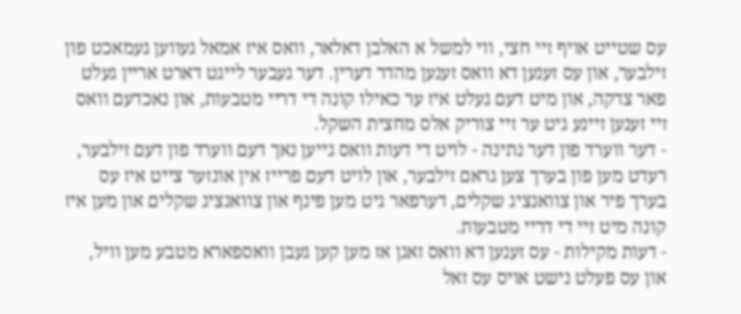עס שטייט אויף זיי חצי, ווי למשל א האלבן דאלאר, וואס איז אמאל געווען געמאכט פון זילבער, און עס זענען דא וואס זענען מהדר דערין. דער געבער לייגט דארט אריין געלט פאר צדקה, און מיט דעם געלט איז ער כאילו קונה די דריי מטבעות, און נאכדעם וואס זיי זענען זיינע גיט ער זיי צוריק אלס מחצית השקל.
- דער ווערד פון דער נתינה - לויט די דעות וואס גייען נאך דעם ווערד פון דעם זילבער, רעדט מען פון בערך צען גראם זילבער, און לויט דעם פרייז אין אונזער צייט איז עס בערך פיר און צוואנציג שקלים, דערפאר גיט מען פינף און צוואנציג שקלים און מען איז קונה מיט זיי די דריי מטבעות.
- דעות מקילות - עס זענען דא וואס זאגן אז מען קען געבן וואספארא מטבע מען וויל, און עס פעלט נישט אויס עס זאל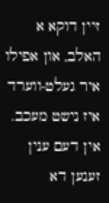זיין דוקא א האלב, און אפילו איר געלט-ווערד איז נישט מעכב. אין דעם ענין זענען דא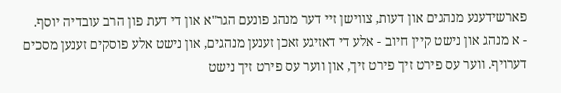פארשידענע מנהגים און דעות, צווישן זיי דער מנהג פונעם הגר"א און די דעת פון הרב עובדיה יוסף.
- א מנהג און נישט קיין חיוב - אלע די דאזיגע זאכן זענען מנהגים, און נישט אלע פוסקים זענען מסכים דערויף. ווער עס פירט זיך פירט זיך, און ווער עס פירט זיך נישט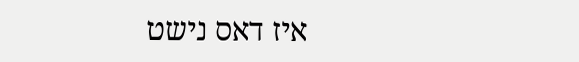איז דאס נישט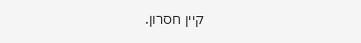קיין חסרון.